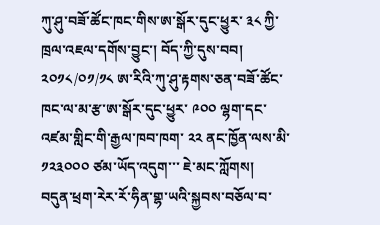ཀུ་ཤུ་བཟོ་ཚོང་ཁང་གིས་ཨ་སྒོར་དུང་ཕྱུར་ ༣༨ ཀྱི་ཁྲལ་འཇལ་དགོས་བྱུང་། བོད་ཀྱི་དུས་བབ། ༢༠༡༨/༠༡/༡༨ ཨ་རིའི་ཀུ་ཤུ་རྟགས་ཅན་བཟོ་ཚོང་ཁང་ལ་མ་རྩ་ཨ་སྒོར་དུང་ཕྱུར་ ༩༠༠ ལྷག་དང་འཛམ་གླིང་གི་རྒྱལ་ཁབ་ཁག་ ༢༢ ནང་ཁྱོན་ལས་མི་ ༡༢༣༠༠༠ ཙམ་ཡོད་འདུག་་་ ཇེ་མང་ཀློགས།
བདུན་ཕྲག་རེར་རོ་ཧིན་གྷ་ཡའི་སྐྱབས་བཅོལ་བ་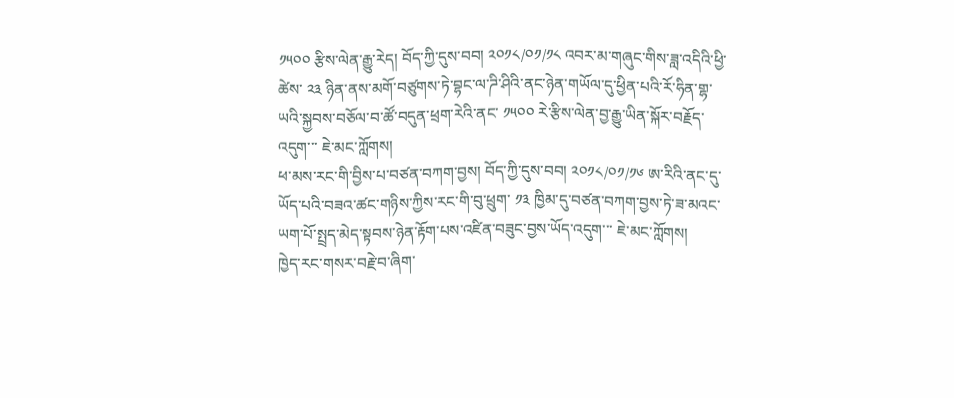༡༥༠༠ རྩིས་ལེན་རྒྱུ་རེད། བོད་ཀྱི་དུས་བབ། ༢༠༡༨/༠༡/༡༨ འབར་མ་གཞུང་གིས་ཟླ་འདིའི་ཕྱི་ཚེས་ ༢༣ ཉིན་ནས་མགོ་བཙུགས་ཏེ་བྷང་ལ་ཌི་ཤིའི་ནང་ཉེན་གཡོལ་དུ་ཕྱིན་པའི་རོ་ཧིན་གྷ་ཡའི་སྐྱབས་བཅོལ་བ་ཚོ་བདུན་ཕྲག་རེའི་ནང་ ༡༥༠༠ རེ་རྩིས་ལེན་བྱ་རྒྱུ་ཡིན་སྐོར་བརྗོད་འདུག་་་ ཇེ་མང་ཀློགས།
ཕ་མས་རང་གི་བྱིས་པ་བཙན་བཀག་བྱས། བོད་ཀྱི་དུས་བབ། ༢༠༡༨/༠༡/༡༦ ཨ་རིའི་ནང་དུ་ཡོད་པའི་བཟའ་ཚང་གཉིས་ཀྱིས་རང་གི་བུ་ཕྲུག་ ༡༣ ཁྱིམ་དུ་བཙན་བཀག་བྱས་ཏེ་ཟ་མའང་ཡག་པོ་སྤྲད་མེད་སྟབས་ཉེན་རྟོག་པས་འཛིན་བཟུང་བྱས་ཡོད་འདུག་་་ ཇེ་མང་ཀློགས།
ཁྱེད་རང་གསར་བརྗེ་བ་ཞིག་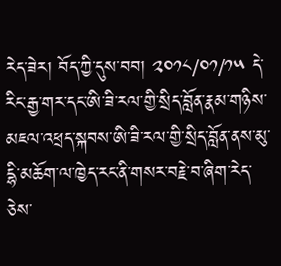རེད་ཟེར། བོད་ཀྱི་དུས་བབ། ༢༠༡༨/༠༡/༡༥ དེ་རིང་རྒྱ་གར་དང་ཨི་ཟི་རལ་གྱི་སྲིད་བློན་རྣམ་གཉིས་མཇལ་འཕྲད་སྐབས་ཨི་ཟི་རལ་གྱི་སྲིད་བློན་ནས་མུ་དྷི་མཆོག་ལ་ཁྱེད་རང་ནི་གསར་བརྗེ་བ་ཞིག་རེད་ཅེས་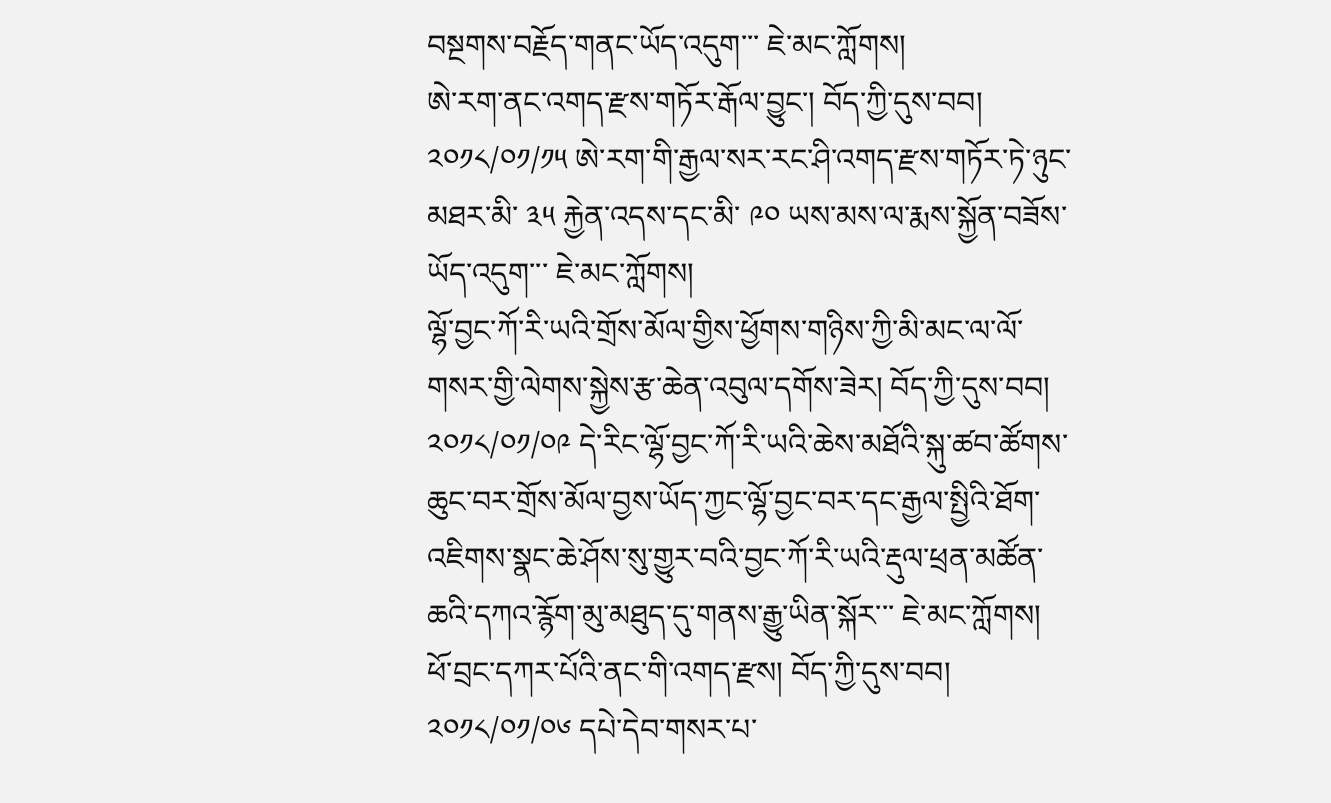བསྔགས་བརྗོད་གནང་ཡོད་འདུག་་་ ཇེ་མང་ཀློགས།
ཨེ་རག་ནང་འགད་རྫས་གཏོར་རྒོལ་བྱུང་། བོད་ཀྱི་དུས་བབ། ༢༠༡༨/༠༡/༡༥ ཨེ་རག་གི་རྒྱལ་སར་རང་ཤི་འགད་རྫས་གཏོར་ཏེ་ཉུང་མཐར་མི་ ༣༥ རྐྱེན་འདས་དང་མི་ ༩༠ ཡས་མས་ལ་རྨས་སྐྱོན་བཟོས་ཡོད་འདུག་་་ ཇེ་མང་ཀློགས།
ལྷོ་བྱང་ཀོ་རི་ཡའི་གྲོས་མོལ་གྱིས་ཕྱོགས་གཉིས་ཀྱི་མི་མང་ལ་ལོ་གསར་གྱི་ལེགས་སྐྱེས་རྩ་ཆེན་འབུལ་དགོས་ཟེར། བོད་ཀྱི་དུས་བབ། ༢༠༡༨/༠༡/༠༩ དེ་རིང་ལྷོ་བྱང་ཀོ་རི་ཡའི་ཆེས་མཐོའི་སྐུ་ཚབ་ཚོགས་ཆུང་བར་གྲོས་མོལ་བྱས་ཡོད་ཀྱང་ལྷོ་བྱང་བར་དང་རྒྱལ་སྤྱིའི་ཐོག་འཇིགས་སྣང་ཆེ་ཤོས་སུ་གྱུར་བའི་བྱང་ཀོ་རི་ཡའི་རྡུལ་ཕྲན་མཚོན་ཆའི་དཀའ་རྙོག་མུ་མཐུད་དུ་གནས་རྒྱུ་ཡིན་སྐོར་་་ ཇེ་མང་ཀློགས།
ཕོ་བྲང་དཀར་པོའི་ནང་གི་འགད་རྫས། བོད་ཀྱི་དུས་བབ། ༢༠༡༨/༠༡/༠༦ དཔེ་དེབ་གསར་པ་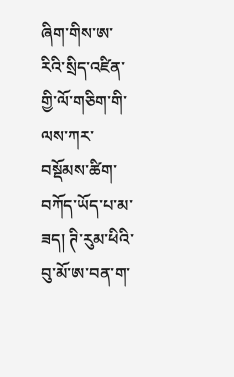ཞིག་གིས་ཨ་རིའི་སྲིད་འཛིན་གྱི་ལོ་གཅིག་གི་ལས་ཀར་བསྡོམས་ཚིག་བཀོད་ཡོད་པ་མ་ཟད། ཊི་རུམ་ཕིའི་བུ་མོ་ཨ་བན་ག་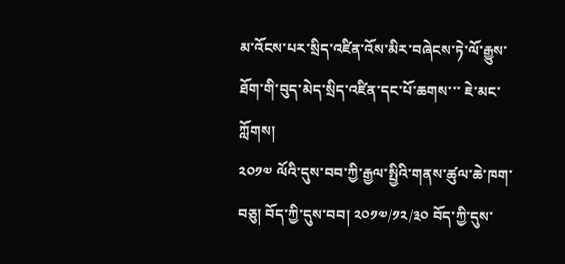མ་འོངས་པར་སྲིད་འཛིན་འོས་མིར་བཞེངས་ཏེ་ལོ་རྒྱུས་ཐོག་གི་བུད་མེད་སྲིད་འཛིན་དང་པོ་ཆགས་་་ ཇེ་མང་ཀློགས།
༢༠༡༧ ལོའི་དུས་བབ་ཀྱི་རྒྱལ་སྤྱིའི་གནས་ཚུལ་ཆེ་ཁག་བཅུ། བོད་ཀྱི་དུས་བབ། ༢༠༡༧/༡༢/༣༠ བོད་ཀྱི་དུས་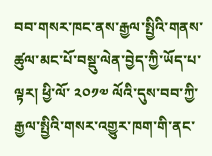བབ་གསར་ཁང་ནས་རྒྱལ་སྤྱིའི་གནས་ཚུལ་མང་པོ་བསྡུ་ལེན་བྱེད་ཀྱི་ཡོད་པ་ལྟར། ཕྱི་ལོ་ ༢༠༡༧ ལོའི་དུས་བབ་ཀྱི་རྒྱལ་སྤྱིའི་གསར་འགྱུར་ཁག་གི་ནང་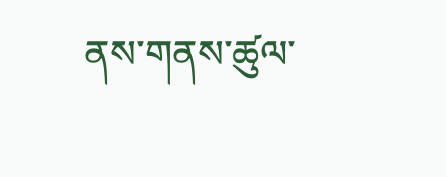ནས་གནས་ཚུལ་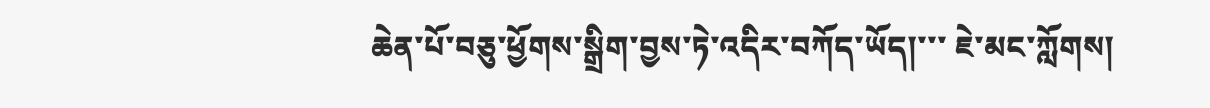ཆེན་པོ་བཅུ་ཕྱོགས་སྒྲིག་བྱས་ཏེ་འདིར་བཀོད་ཡོད།་་་ ཇེ་མང་ཀློགས།